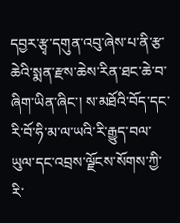དབྱར་རྩྭ་དགུན་འབུ་ཞེས་པ་ནི་རྩ་ཆེའི་སྨན་རྫས་ཆེས་རིན་ཐང་ཆེ་བ་ཞིག་ཡིན་ཞིང་། ས་མཐོའི་བོད་དང་རི་བོ་ཧི་མ་ལ་ཡའི་རི་རྒྱུད་བལ་ཡུལ་དང་འབྲས་ལྗོངས་སོགས་ཀྱི་རི་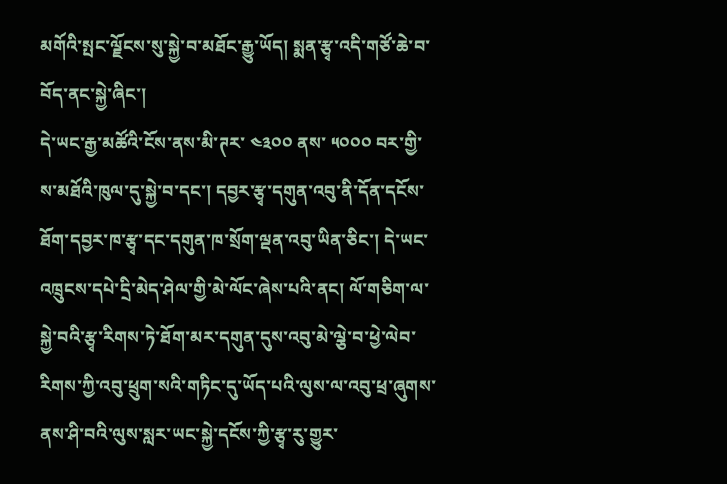མགོའི་སྤང་ལྗོངས་སུ་སྐྱེ་བ་མཐོང་རྒྱུ་ཡོད། སྨན་རྩྭ་འདི་གཙོ་ཆེ་བ་བོད་ནང་སྐྱེ་ཞིང་།
དེ་ཡང་རྒྱ་མཚོའི་ངོས་ནས་མི་ཊར་ ༤༣༠༠ ནས་ ༥༠༠༠ བར་གྱི་ས་མཐོའི་ཁུལ་དུ་སྐྱེ་བ་དང་། དབྱར་རྩྭ་དགུན་འབུ་ནི་དོན་དངོས་ཐོག་དབྱར་ཁ་རྩྭ་དང་དགུན་ཁ་སྲོག་ལྡན་འབུ་ཡིན་ཅིང་། དེ་ཡང་འཁྲུངས་དཔེ་དྲི་མེད་ཤེལ་གྱི་མེ་ལོང་ཞེས་པའི་ནང། ལོ་གཅིག་ལ་སྐྱེ་བའི་རྩྭ་རིགས་ཏེ་ཐོག་མར་དགུན་དུས་འབུ་མེ་ལྕེ་བ་ཕྱེ་ལེབ་རིགས་ཀྱི་འབུ་ཕྲུག་སའི་གཏིང་དུ་ཡོད་པའི་ལུས་ལ་འབུ་ཕྲ་ཞུགས་ནས་ཤི་བའི་ལུས་སླར་ཡང་སྐྱེ་དངོས་ཀྱི་རྩྭ་རུ་གྱུར་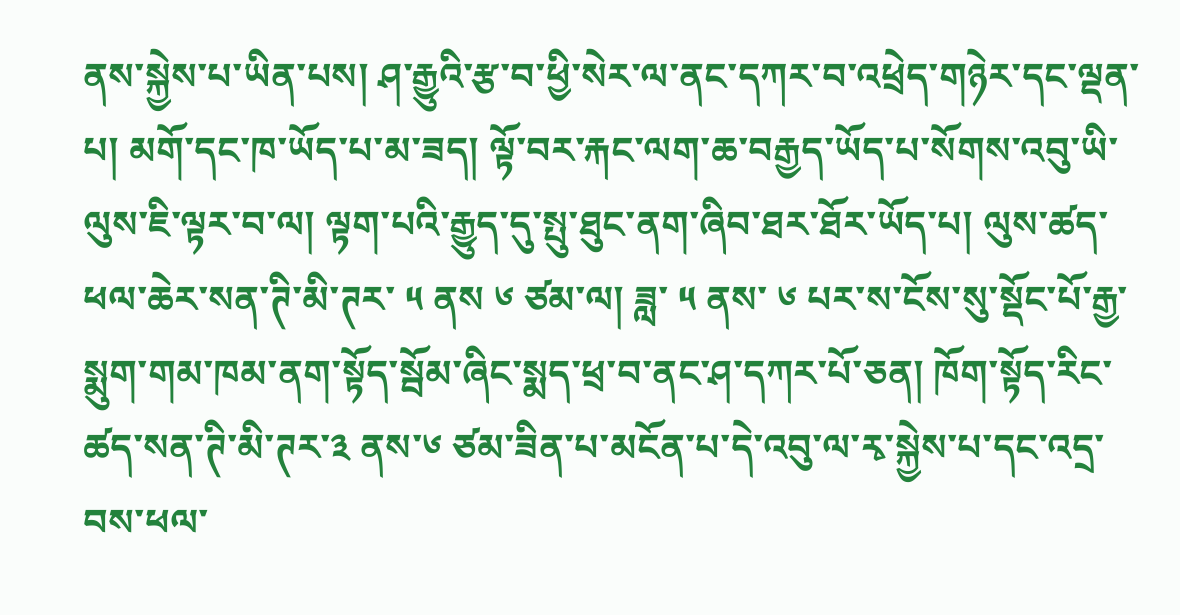ནས་སྐྱེས་པ་ཡིན་པས། ཤ་རྒྱུའི་རྩ་བ་ཕྱི་སེར་ལ་ནང་དཀར་བ་འཕྲེད་གཉེར་དང་ལྡན་པ། མགོ་དང་ཁ་ཡོད་པ་མ་ཟད། ལྟོ་བར་རྐང་ལག་ཆ་བརྒྱད་ཡོད་པ་སོགས་འབུ་ཡི་ལུས་ཇི་ལྟར་བ་ལ། ལྟག་པའི་རྒྱུད་དུ་སྤུ་ཐུང་ནག་ཞིབ་ཐར་ཐོར་ཡོད་པ། ལུས་ཚད་ཕལ་ཆེར་སན་ཊི་མི་ཊར་ ༥ ནས ༦ ཙམ་ལ། ཟླ་ ༥ ནས་ ༦ པར་ས་ངོས་སུ་སྡོང་པོ་རྒྱ་སྨུག་གམ་ཁམ་ནག་སྟོད་སྦོམ་ཞིང་སྨད་ཕྲ་བ་ནང་ཤ་དཀར་པོ་ཅན། ཁོག་སྟོད་རིང་ཚད་སན་ཊི་མི་ཊར་༣ ནས་༦ ཙམ་ཟིན་པ་མངོན་པ་དེ་འབུ་ལ་རྭ་སྐྱེས་པ་དང་འདྲ་བས་ཕལ་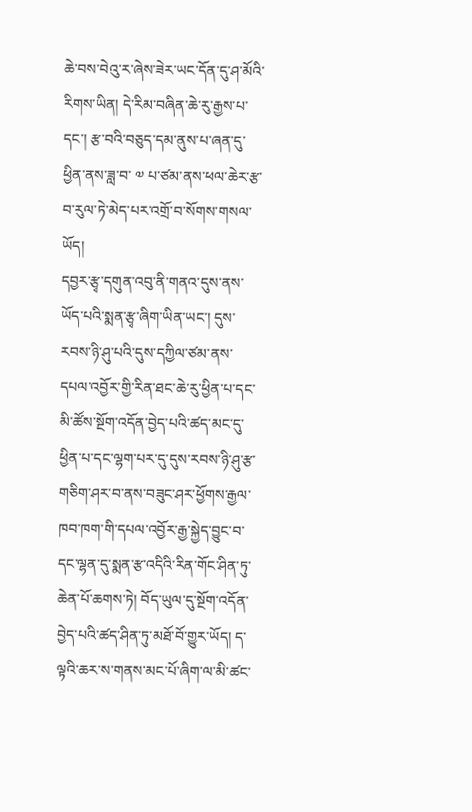ཆེ་བས་བེའུ་ར་ཞེས་ཟེར་ཡང་དོན་དུ་ཤ་མོའི་རིགས་ཡིན། དེ་རིམ་བཞིན་ཆེ་རུ་རྒྱས་པ་དང་། རྩ་བའི་བཅུད་དམ་ནུས་པ་ཞན་དུ་ཕྱིན་ནས་ཟླ་བ་ ༧ པ་ཙམ་ནས་ཕལ་ཆེར་རྩ་བ་རུལ་ཏེ་མེད་པར་འགྲོ་བ་སོགས་གསལ་ཡོད།
དབྱར་རྩྭ་དགུན་འབུ་ནི་གནའ་དུས་ནས་ཡོད་པའི་སྨན་རྩྭ་ཞིག་ཡིན་ཡང་། དུས་རབས་ཉི་ཤུ་པའི་དུས་དཀྱིལ་ཙམ་ནས་དཔལ་འབྱོར་གྱི་རིན་ཐང་ཆེ་རུ་ཕྱིན་པ་དང་མི་ཚོས་སྔོག་འདོན་བྱེད་པའི་ཚད་མང་དུ་ཕྱིན་པ་དང་ལྷག་པར་དུ་དུས་རབས་ཉི་ཤུ་རྩ་གཅིག་ཤར་བ་ནས་བཟུང་ཤར་ཕྱོགས་རྒྱལ་ཁབ་ཁག་གི་དཔལ་འབྱོར་རྒྱ་སྐྱེད་བྱུང་བ་དང་ལྷན་དུ་སྨན་རྩ་འདིའི་རིན་གོང་ཤིན་ཏུ་ཆེན་པོ་ཆགས་ཏེ། བོད་ཡུལ་དུ་སྔོག་འདོན་བྱེད་པའི་ཚད་ཤིན་ཏུ་མཐོ་བོ་གྱུར་ཡོད། ད་ལྟའི་ཆར་ས་གནས་མང་པོ་ཞིག་ལ་མི་ཚང་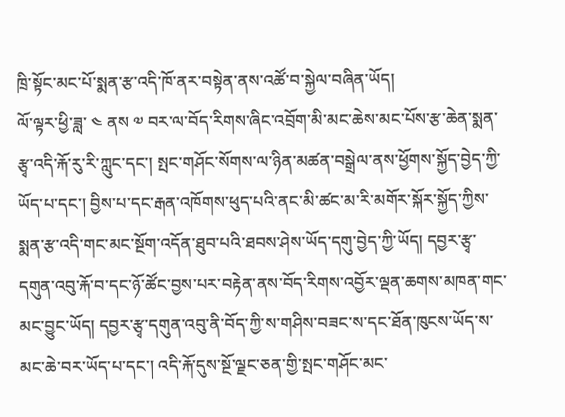ཁྲི་སྟོང་མང་པོ་སྨན་རྩ་འདི་ཁོ་ནར་བསྟེན་ནས་འཚོ་བ་སྐྱེལ་བཞིན་ཡོད།
ལོ་ལྟར་ཕྱི་ཟླ་ ༤ ནས ༧ བར་ལ་བོད་རིགས་ཞིང་འབྲོག་མི་མང་ཆེས་མང་པོས་རྩ་ཆེན་སྨན་རྩྭ་འདི་རྐོ་རུ་རི་ཀླུང་དང་། སྤང་གཤོང་སོགས་ལ་ཉིན་མཚན་བསྒྲེལ་ནས་ཕྱོགས་སྐྱོད་བྱེད་ཀྱི་ཡོད་པ་དང་། བྱིས་པ་དང་རྒན་འཁོགས་ཕུད་པའི་ནང་མི་ཚང་མ་རི་མགོར་སྐོར་སྐྱོད་ཀྱིས་སྨན་རྩ་འདི་གང་མང་སྔོག་འདོན་ཐུབ་པའི་ཐབས་ཤེས་ཡོད་དགུ་བྱེད་ཀྱི་ཡོད། དབྱར་རྩྭ་དགུན་འབུ་རྐོ་བ་དང་ཉོ་ཚོང་བྱས་པར་བརྟེན་ནས་བོད་རིགས་འབྱོར་ལྡན་ཆགས་མཁན་གང་མང་བྱུང་ཡོད། དབྱར་རྩྭ་དགུན་འབུ་ནི་བོད་ཀྱི་ས་གཤིས་བཟང་ས་དང་ཐོན་ཁུངས་ཡོད་ས་མང་ཆེ་བར་ཡོད་པ་དང་། འདི་རྐོ་དུས་སྔོ་ལྗང་ཅན་གྱི་སྤང་གཤོང་མང་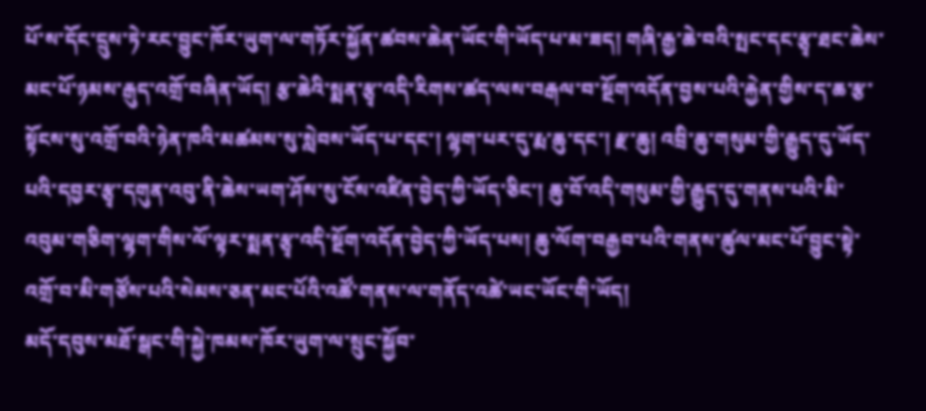པོ་ས་དོང་དྲུས་ཏེ་རང་བྱུང་ཁོར་ཡུག་ལ་གཏོར་སྐྱོན་ཚབས་ཆེན་ཡོང་གི་ཡོད་པ་མ་ཟད། གཞི་རྒྱ་ཆེ་བའི་སྤང་དང་རྩྭ་ཐང་ཆེས་མང་པོ་ཉམས་རྒུད་འགྲོ་བཞིན་ཡོད། རྩ་ཆེའི་སྨན་རྩྭ་འདི་རིགས་ཚད་ལས་བརྒལ་བ་སྔོག་འདོན་བྱས་པའི་རྐྱེན་གྱིས་ད་ཆ་རྩ་སྟོངས་སུ་འགྲོ་བའི་ཉེན་ཁའི་མཚམས་སུ་སླེབས་ཡོད་པ་དང་། ལྷག་པར་དུ་རྨ་ཆུ་དང་། རྫ་ཆུ། འབྲི་ཆུ་གསུམ་གྱི་རྒྱུད་དུ་ཡོད་པའི་དབྱར་རྩྭ་དགུན་འབུ་ནི་ཆེས་ཡག་ཤོས་སུ་ངོས་འཛིན་བྱེད་ཀྱི་ཡོད་ཅིང་། ཆུ་བོ་འདི་གསུམ་གྱི་རྒྱུད་དུ་གནས་པའི་མི་འབུམ་གཅིག་ལྷག་གིས་ལོ་ལྟར་སྨན་རྩྭ་འདི་སྔོག་འདོན་བྱེད་ཀྱི་ཡོད་པས། ཆུ་ལོག་བརྒྱབ་པའི་གནས་ཚུལ་མང་པོ་བྱུང་སྟེ་འགྲོ་བ་མི་གཙོས་པའི་སེམས་ཅན་མང་པོའི་འཚོ་གནས་ལ་གནོད་འཚེ་ཡང་ཡོང་གི་ཡོད།
མདོ་དབུས་མཐོ་སྒང་གི་སྐྱེ་ཁམས་ཁོར་ཡུག་ལ་སྲུང་སྐྱོབ་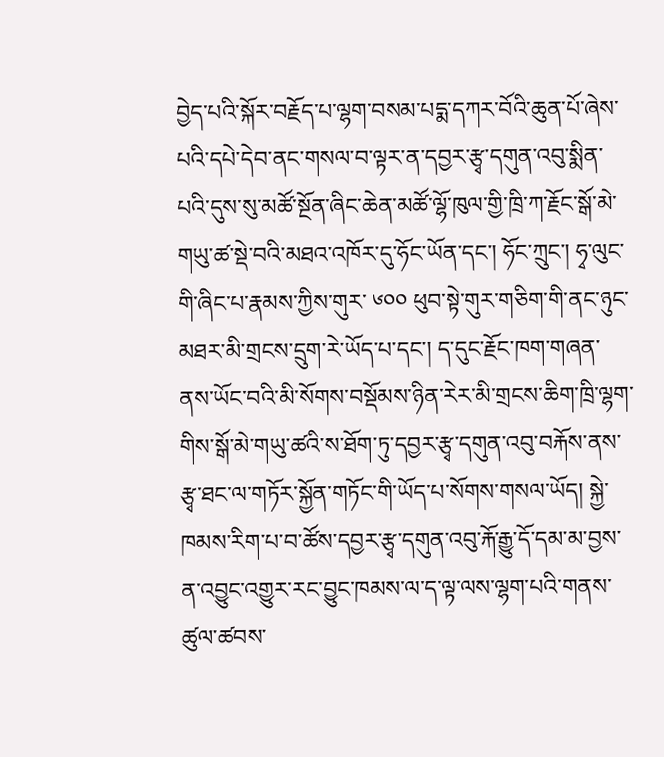བྱེད་པའི་སྐོར་བརྗོད་པ་ལྷག་བསམ་པདྨ་དཀར་བོའི་ཆུན་པོ་ཞེས་པའི་དཔེ་དེབ་ནང་གསལ་བ་ལྟར་ན་དབྱར་རྩྭ་དགུན་འབུ་སྨིན་པའི་དུས་སུ་མཚོ་སྔོན་ཞིང་ཆེན་མཚོ་ལྷོ་ཁུལ་གྱི་ཁྲི་ཀ་རྗོང་སྒོ་མེ་གཡུ་ཚ་སྡེ་བའི་མཐའ་འཁོར་དུ་ཧོང་ཡོན་དང་། ཧོང་ཀྲུང་། ཧྭ་ལུང་གི་ཞིང་པ་རྣམས་ཀྱིས་གུར་ ༦༠༠ ཕུབ་སྟེ་གུར་གཅིག་གི་ནང་ཉུང་མཐར་མི་གྲངས་དྲུག་རེ་ཡོད་པ་དང་། ད་དུང་རྗོང་ཁག་གཞན་ནས་ཡོང་བའི་མི་སོགས་བསྡོམས་ཉིན་རེར་མི་གྲངས་ཆིག་ཁྲི་ལྷག་གིས་སྒོ་མེ་གཡུ་ཚའི་ས་ཐོག་ཏུ་དབྱར་རྩྭ་དགུན་འབུ་བརྐོས་ནས་རྩྭ་ཐང་ལ་གཏོར་སྐྱོན་གཏོང་གི་ཡོད་པ་སོགས་གསལ་ཡོད། སྐྱེ་ཁམས་རིག་པ་བ་ཚོས་དབྱར་རྩྭ་དགུན་འབུ་རྐོ་རྒྱུ་དོ་དམ་མ་བྱས་ན་འབྱུང་འགྱུར་རང་བྱུང་ཁམས་ལ་ད་ལྟ་ལས་ལྷག་པའི་གནས་ཚུལ་ཚབས་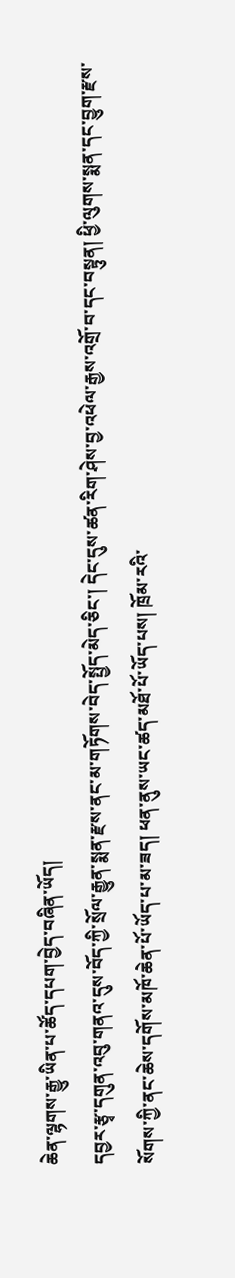ཆེན་ལྷགས་རྒྱུ་ཡིན་པ་ཚོད་དཔག་བྱེད་བཞིན་ཡོད།
དབྱར་རྩྭ་དགུན་འབུ་གནའ་དུས་བོད་ཀྱི་སྲོལ་རྒྱུན་སྨན་རྫས་ནང་མ་གཏོགས་བེད་སྤྱོད་མེད་ཅིང་། དེང་དུས་ཚན་རིག་ཤེས་བྱ་འཕེལ་རྒྱས་འགྲོ་བ་དང་བསྟུན། ཕྱི་ལུགས་སྨན་དང་བྱུག་རྫས་སོགས་ཀྱི་ནང་ཆེས་དགོས་མཁོ་ཆེན་པོ་ཡོད་པ་མ་ཟད། ཕན་ནུས་ཡང་ཚད་མཐོ་པོ་ཡོད་པས། ཁྲོམ་རའི་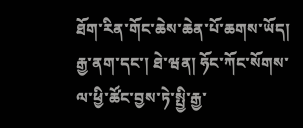ཐོག་རིན་གོང་ཆེས་ཆེན་པོ་ཆགས་ཡོད། རྒྱ་ནག་དང་། ཐེ་ཝན། ཧོང་ཀོང་སོགས་ལ་ཕྱི་ཚོང་བྱས་ཏེ་སྤྱི་རྒྱ་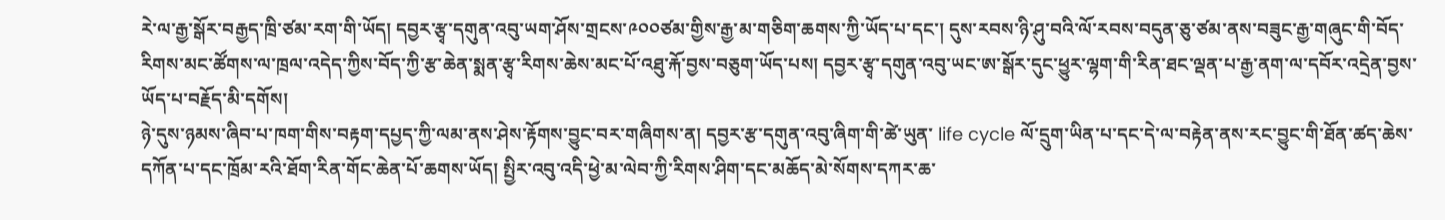རེ་ལ་རྒྱ་སྒོར་བརྒྱད་ཁྲི་ཙམ་རག་གི་ཡོད། དབྱར་རྩྭ་དགུན་འབུ་ཡག་ཤོས་གྲངས་༩༠༠ཙམ་གྱིས་རྒྱ་མ་གཅིག་ཆགས་ཀྱི་ཡོད་པ་དང་། དུས་རབས་ཉི་ཤུ་བའི་ལོ་རབས་བདུན་ཅུ་ཙམ་ནས་བཟུང་རྒྱ་གཞུང་གི་བོད་རིགས་མང་ཚོགས་ལ་ཁྲལ་འདེད་ཀྱིས་བོད་ཀྱི་རྩ་ཆེན་སྨན་རྩྭ་རིགས་ཆེས་མང་པོ་འཐུ་རྐོ་བྱས་བཅུག་ཡོད་པས། དབྱར་རྩྭ་དགུན་འབུ་ཡང་ཨ་སྒོར་དུང་ཕྱུར་ལྷག་གི་རིན་ཐང་ལྡན་པ་རྒྱ་ནག་ལ་དབོར་འདྲེན་བྱས་ཡོད་པ་བརྗོད་མི་དགོས།
ཉེ་དུས་ཉམས་ཞིབ་པ་ཁག་གིས་བརྟག་དཔྱད་ཀྱི་ལམ་ནས་ཤེས་རྟོགས་བྱུང་བར་གཞིགས་ན། དབྱར་རྩ་དགུན་འབུ་ཞིག་གི་ཚེ་ཡུན་ life cycle ལོ་དྲུག་ཡིན་པ་དང་དེ་ལ་བརྟེན་ནས་རང་བྱུང་གི་ཐོན་ཚད་ཆེས་དཀོན་པ་དང་ཁྲོམ་རའི་ཐོག་རིན་གོང་ཆེན་པོ་ཆགས་ཡོད། སྤྱིར་འབུ་འདི་ཕྱེ་མ་ལེབ་ཀྱི་རིགས་ཤིག་དང་མཆོད་མེ་སོགས་དཀར་ཆ་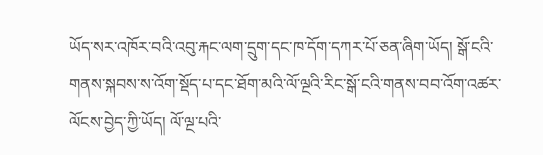ཡོད་སར་འཁོར་བའི་འབུ་རྐང་ལག་དྲུག་དང་ཁ་དོག་དཀར་པོ་ཅན་ཞིག་ཡོད། སྒོ་ངའི་གནས་སྐབས་ས་འོག་སྡོད་པ་དང་ཐོག་མའི་ལོ་ལྔའི་རིང་སྒོ་ངའི་གནས་བབ་འོག་འཚར་ལོངས་བྱེད་ཀྱི་ཡོད། ལོ་ལྔ་པའི་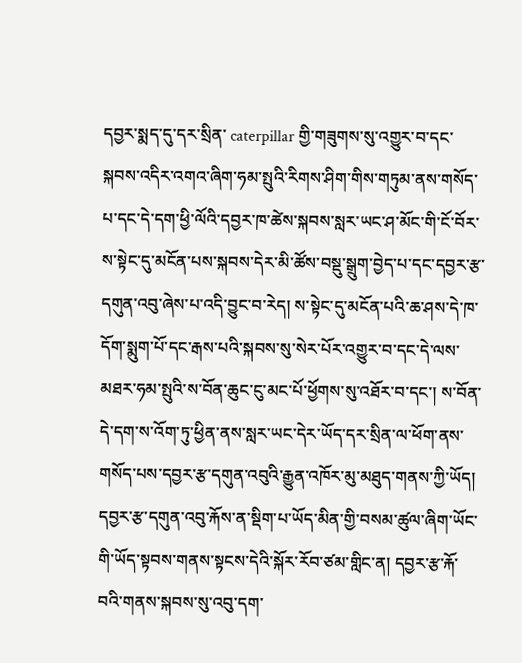དབྱར་སྨད་དུ་དར་སྲིན་ caterpillar གྱི་གཟུགས་སུ་འགྱུར་བ་དང་སྐབས་འདིར་འགའ་ཞིག་ཧམ་སྤུའི་རིགས་ཤིག་གིས་གཏུམ་ནས་གསོད་པ་དང་དེ་དག་ཕྱི་ལོའི་དབྱར་ཁ་ཚེས་སྐབས་སླར་ཡང་ཤ་མོང་གི་ངོ་བོར་ས་སྟེང་དུ་མངོན་པས་སྐབས་དེར་མི་ཚོས་བསྡུ་སྒྲུག་བྱེད་པ་དང་དབྱར་རྩ་དགུན་འབུ་ཞེས་པ་འདི་བྱུང་བ་རེད། ས་སྟེང་དུ་མངོན་པའི་ཆ་ཤས་དེ་ཁ་དོག་སྨུག་པོ་དང་རྒས་པའི་སྐབས་སུ་སེར་པོར་འགྱུར་བ་དང་དེ་ལས་མཐར་ཧམ་སྤུའི་ས་བོན་ཆུང་ངུ་མང་པོ་ཕྱོགས་སུ་འཐོར་བ་དང་། ས་བོན་དེ་དག་ས་འོག་ཏུ་ཕྱིན་ནས་སླར་ཡང་དེར་ཡོད་དར་སྲིན་ལ་ཕོག་ནས་གསོད་པས་དབྱར་རྩ་དགུན་འབུའི་རྒྱུན་འཁོར་མུ་མཐུད་གནས་ཀྱི་ཡོད། དབྱར་རྩ་དགུན་འབུ་རྐོས་ན་སྡིག་པ་ཡོད་མིན་གྱི་བསམ་ཚུལ་ཞིག་ཡོང་གི་ཡོད་སྟབས་གནས་སྟངས་དེའི་སྐོར་རོབ་ཙམ་གླིང་ན། དབྱར་རྩ་རྐོ་བའི་གནས་སྐབས་སུ་འབུ་དག་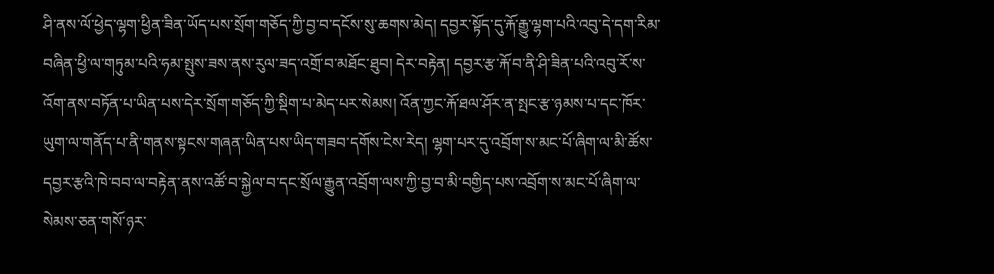ཤི་ནས་ལོ་ཕྱེད་ལྷག་ཕྱིན་ཟིན་ཡོད་པས་སྲོག་གཅོད་ཀྱི་བྱ་བ་དངོས་སུ་ཆགས་མེད། དབྱར་སྟོད་དུ་རྐོ་རྒྱུ་ལྷག་པའི་འབུ་དེ་དག་རིམ་བཞིན་ཕྱི་ལ་གཏུམ་པའི་ཧམ་སྤུས་ཟས་ནས་རུལ་ཟད་འགྲོ་བ་མཐོང་ཐུབ། དེར་བརྟེན། དབྱར་རྩ་རྐོ་བ་ནི་ཤི་ཟིན་པའི་འབུ་རོ་ས་འོག་ནས་བཏོན་པ་ཡིན་པས་དེར་སྲོག་གཅོད་ཀྱི་སྡིག་པ་མེད་པར་སེམས། འོན་ཀྱང་རྐོ་ཐལ་ཤོར་ན་སྤང་རྩ་ཉམས་པ་དང་ཁོར་ཡུག་ལ་གནོད་པ་ནི་གནས་སྟངས་གཞན་ཡིན་པས་ཡིད་གཟབ་དགོས་ངེས་རེད། ལྷག་པར་དུ་འབྲོག་ས་མང་པོ་ཞིག་ལ་མི་ཚོས་དབྱར་རྩའི་ཁེ་བབ་ལ་བརྟེན་ནས་འཚོ་བ་སྐྱེལ་བ་དང་སྲོལ་རྒྱུན་འབྲོག་ལས་ཀྱི་བྱ་བ་མི་བགྱིད་པས་འབྲོག་ས་མང་པོ་ཞིག་ལ་སེམས་ཅན་གསོ་ཉར་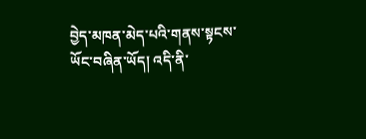བྱེད་མཁན་མེད་པའི་གནས་སྟངས་ཡོང་བཞིན་ཡོད། འདི་ནི་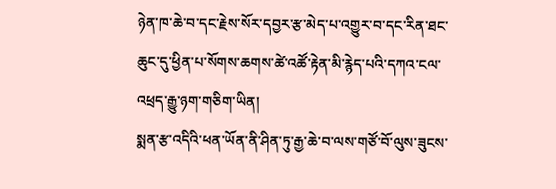ཉེན་ཁ་ཆེ་བ་དང་རྗེས་སོར་དབྱར་རྩ་མེད་པ་འགྱུར་བ་དང་རིན་ཐང་ཆུང་དུ་ཕྱིན་པ་སོགས་ཆགས་ཚེ་འཚོ་རྟེན་མི་རྙེད་པའི་དཀའ་ངལ་འཕྲད་རྒྱུ་ཉག་གཅིག་ཡིན།
སྨན་རྩ་འདིའི་ཕན་ཡོན་ནི་ཤིན་ཏུ་རྒྱ་ཆེ་བ་ལས་གཙོ་བོ་ལུས་ཟུངས་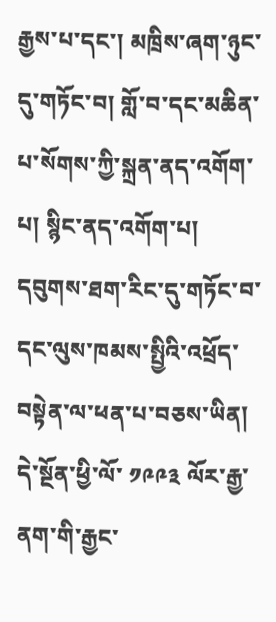རྒྱས་པ་དང་། མཁྲིས་ཞག་ཉུང་དུ་གཏོང་བ། གློ་བ་དང་མཆིན་པ་སོགས་ཀྱི་སྐྲན་ནད་འགོག་པ། སྙིང་ནད་འགོག་པ། དབུགས་ཐག་རིང་དུ་གཏོང་བ་དང་ལུས་ཁམས་སྤྱིའི་འཕྲོད་བསྟེན་ལ་ཕན་པ་བཅས་ཡིན། དེ་སྔོན་ཕྱི་ལོ་ ༡༩༩༣ ལོར་རྒྱ་ནག་གི་རྒྱང་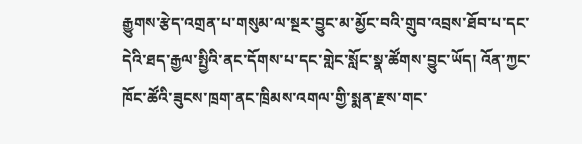རྒྱུགས་རྩེད་འགྲན་པ་གསུམ་ལ་སྔར་བྱུང་མ་མྱོང་བའི་གྲུབ་འབྲས་ཐོབ་པ་དང་དེའི་ཐད་རྒྱལ་སྤྱིའི་ནང་དོགས་པ་དང་གླེང་སློང་སྣ་ཚོགས་བྱུང་ཡོད། འོན་ཀྱང་ཁོང་ཚོའི་ཟུངས་ཁྲག་ནང་ཁྲིམས་འགལ་གྱི་སྨན་རྫས་གང་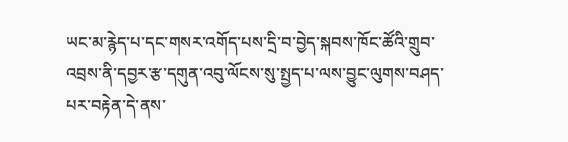ཡང་མ་རྙེད་པ་དང་གསར་འགོད་པས་དྲི་བ་བྱེད་སྐབས་ཁོང་ཚོའི་གྲུབ་འབྲས་ནི་དབྱར་རྩ་དགུན་འབུ་ལོངས་སུ་སྤྱད་པ་ལས་བྱུང་ལུགས་བཤད་པར་བརྟེན་དེ་ནས་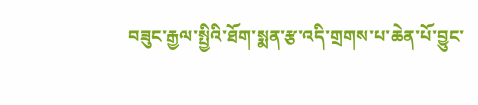བཟུང་རྒྱལ་སྤྱིའི་ཐོག་སྨན་རྩ་འདི་གྲགས་པ་ཆེན་པོ་བྱུང་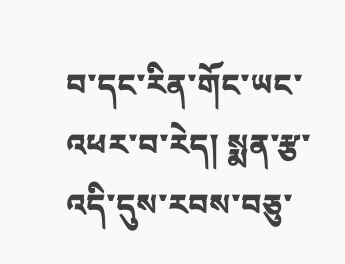བ་དང་རིན་གོང་ཡང་འཕར་བ་རེད། སྨན་རྩ་འདི་དུས་རབས་བཅུ་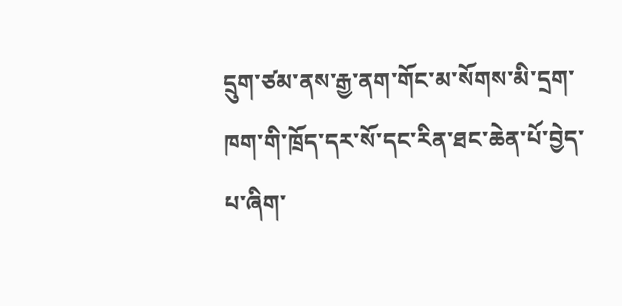དྲུག་ཙམ་ནས་རྒྱ་ནག་གོང་མ་སོགས་མི་དྲག་ཁག་གི་ཁྲོད་དར་སོ་དང་རིན་ཐང་ཆེན་པོ་བྱེད་པ་ཞིག་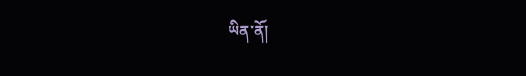ཡིན་ནོ།